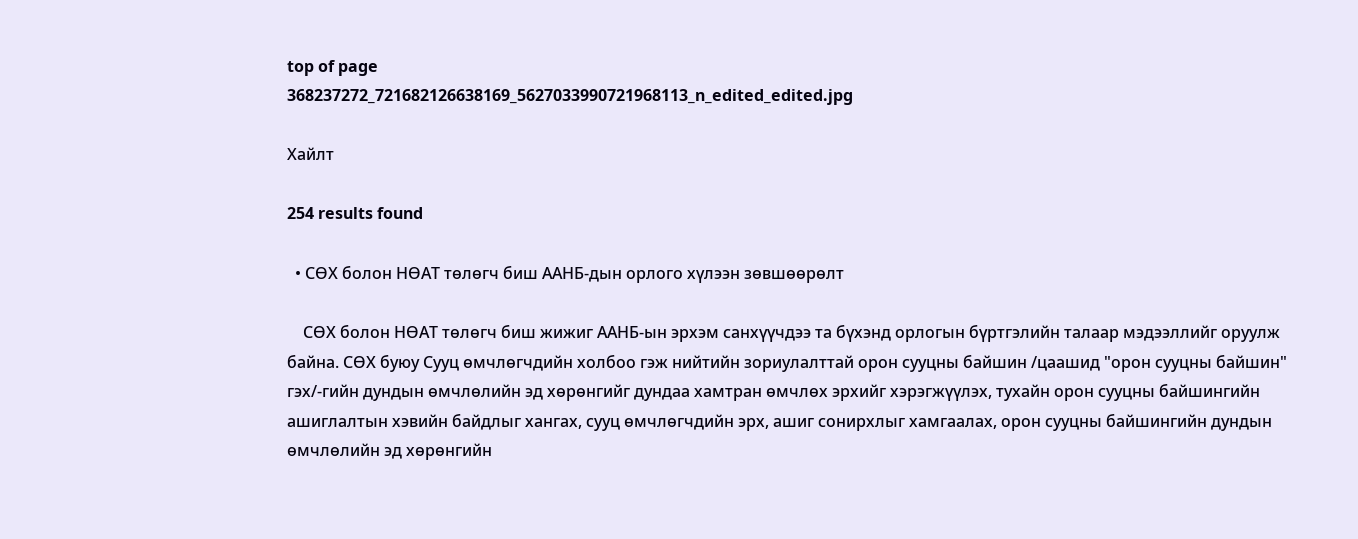top of page
368237272_721682126638169_5627033990721968113_n_edited_edited.jpg

Хайлт

254 results found

  • СӨХ болон НӨАТ төлөгч биш ААНБ-дын орлого хүлээн зөвшөөрөлт

    СӨХ болон НӨАТ төлөгч биш жижиг ААНБ-ын эрхэм санхүүчдээ та бүхэнд орлогын бүртгэлийн талаар мэдээллийг оруулж байна. СӨХ буюу Сууц өмчлөгчдийн холбоо гэж нийтийн зориулалттай орон сууцны байшин /цаашид "орон сууцны байшин" гэх/-гийн дундын өмчлөлийн эд хөрөнгийг дундаа хамтран өмчлөх эрхийг хэрэгжүүлэх, тухайн орон сууцны байшингийн ашиглалтын хэвийн байдлыг хангах, сууц өмчлөгчдийн эрх, ашиг сонирхлыг хамгаалах, орон сууцны байшингийн дундын өмчлөлийн эд хөрөнгийн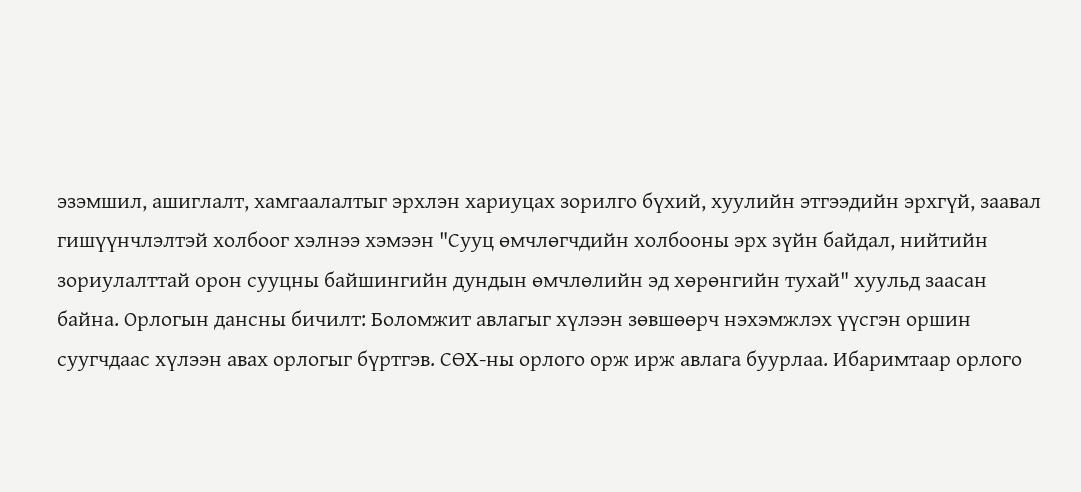эзэмшил, ашиглалт, хамгаалалтыг эрхлэн хариуцах зорилго бүхий, хуулийн этгээдийн эрхгүй, заавал гишүүнчлэлтэй холбоог хэлнээ хэмээн "Сууц өмчлөгчдийн холбооны эрх зүйн байдал, нийтийн зориулалттай орон сууцны байшингийн дундын өмчлөлийн эд хөрөнгийн тухай" хуульд заасан байна. Орлогын дансны бичилт: Боломжит авлагыг хүлээн зөвшөөрч нэхэмжлэх үүсгэн оршин суугчдаас хүлээн авах орлогыг бүртгэв. СӨХ-ны орлого орж ирж авлага буурлаа. Ибаримтаар орлого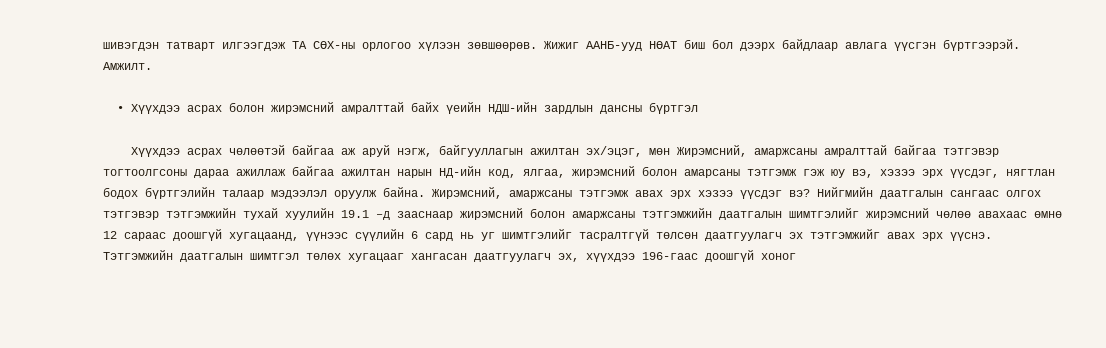шивэгдэн татварт илгээгдэж ТА СӨХ-ны орлогоо хүлээн зөвшөөрөв. Жижиг ААНБ-ууд НӨАТ биш бол дээрх байдлаар авлага үүсгэн бүртгээрэй. Амжилт.

  • Хүүхдээ асрах болон жирэмсний амралттай байх үеийн НДШ-ийн зардлын дансны бүртгэл

    Хүүхдээ асрах чөлөөтэй байгаа аж аруй нэгж, байгууллагын ажилтан эх/эцэг, мөн Жирэмсний, амаржсаны амралттай байгаа тэтгэвэр тогтоолгсоны дараа ажиллаж байгаа ажилтан нарын НД-ийн код, ялгаа, жирэмсний болон амарсаны тэтгэмж гэж юу вэ, хэзээ эрх үүсдэг, нягтлан бодох бүртгэлийн талаар мэдээлэл оруулж байна. Жирэмсний, амаржсаны тэтгэмж авах эрх хэзээ үүсдэг вэ? Нийгмийн даатгалын сангаас олгох тэтгэвэр тэтгэмжийн тухай хуулийн 19.1 –д зааснаар жирэмсний болон амаржсаны тэтгэмжийн даатгалын шимтгэлийг жирэмсний чөлөө авахаас өмнө 12 сараас доошгүй хугацаанд, үүнээс сүүлийн 6 сард нь уг шимтгэлийг тасралтгүй төлсөн даатгуулагч эх тэтгэмжийг авах эрх үүснэ. Тэтгэмжийн даатгалын шимтгэл төлөх хугацааг хангасан даатгуулагч эх, хүүхдээ 196-гаас доошгүй хоног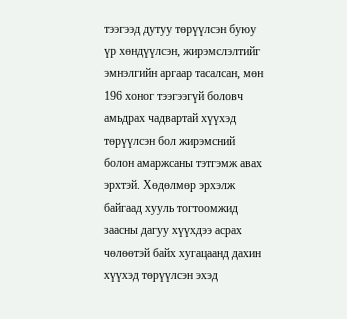тээгээд дутуу төрүүлсэн буюу үр хөндүүлсэн, жирэмслэлтийг эмнэлгийн аргаар тасалсан, мөн 196 хоног тээгээгүй боловч амьдрах чадвартай хүүхэд төрүүлсэн бол жирэмсний болон амаржсаны тэтгэмж авах эрхтэй. Хөдөлмөр эрхэлж байгаад хууль тогтоомжид заасны дагуу хүүхдээ асрах чөлөөтэй байх хугацаанд дахин хүүхэд төрүүлсэн эхэд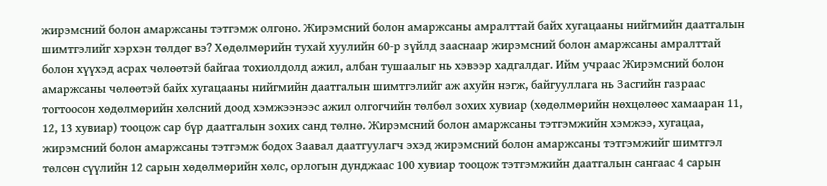жирэмсний болон амаржсаны тэтгэмж олгоно. Жирэмсний болон амаржсаны амралттай байх хугацааны нийгмийн даатгалын шимтгэлийг хэрхэн төлдөг вэ? Хөдөлмөрийн тухай хуулийн 60-р зүйлд зааснаар жирэмсний болон амаржсаны амралттай болон хүүхэд асрах чөлөөтэй байгаа тохиолдолд ажил, албан тушаалыг нь хэвээр хадгалдаг. Ийм учраас Жирэмсний болон амаржсаны чөлөөтэй байх хугацааны нийгмийн даатгалын шимтгэлийг аж ахуйн нэгж, байгууллага нь Засгийн газраас тогтоосон хөдөлмөрийн хөлсний доод хэмжээнээс ажил олгогчийн төлбөл зохих хувиар (хөдөлмөрийн нөхцөлөөс хамааран 11, 12, 13 хувиар) тооцож сар бүр даатгалын зохих санд төлнө. Жирэмсний болон амаржсаны тэтгэмжийн хэмжээ, хугацаа, жирэмсний болон амаржсаны тэтгэмж бодох Заавал даатгуулагч эхэд жирэмсний болон амаржсаны тэтгэмжийг шимтгэл төлсөн сүүлийн 12 сарын хөдөлмөрийн хөлс, орлогын дунджаас 100 хувиар тооцож тэтгэмжийн даатгалын сангаас 4 сарын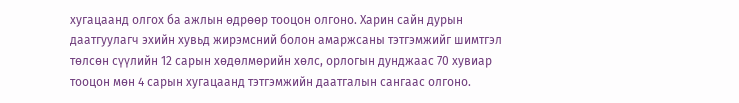хугацаанд олгох ба ажлын өдрөөр тооцон олгоно. Харин сайн дурын даатгуулагч эхийн хувьд жирэмсний болон амаржсаны тэтгэмжийг шимтгэл төлсөн сүүлийн 12 сарын хөдөлмөрийн хөлс, орлогын дунджаас 70 хувиар тооцон мөн 4 сарын хугацаанд тэтгэмжийн даатгалын сангаас олгоно.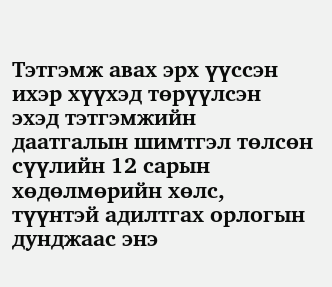Тэтгэмж авах эрх үүссэн ихэр хүүхэд төрүүлсэн эхэд тэтгэмжийн даатгалын шимтгэл төлсөн сүүлийн 12 сарын хөдөлмөрийн хөлс, түүнтэй адилтгах орлогын дунджаас энэ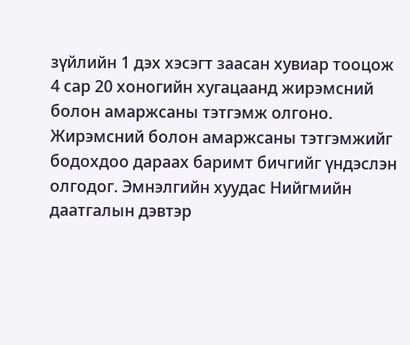зүйлийн 1 дэх хэсэгт заасан хувиар тооцож 4 сар 20 хоногийн хугацаанд жирэмсний болон амаржсаны тэтгэмж олгоно. Жирэмсний болон амаржсаны тэтгэмжийг бодохдоо дараах баримт бичгийг үндэслэн олгодог. Эмнэлгийн хуудас Нийгмийн даатгалын дэвтэр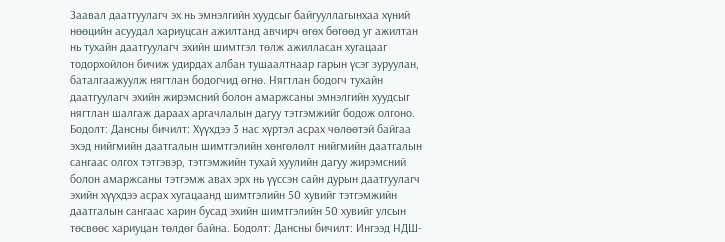Заавал даатгуулагч эх нь эмнэлгийн хуудсыг байгууллагынхаа хүний нөөцийн асуудал хариуцсан ажилтанд авчирч өгөх бөгөөд уг ажилтан нь тухайн даатгуулагч эхийн шимтгэл төлж ажилласан хугацааг тодорхойлон бичиж удирдах албан тушаалтнаар гарын үсэг зуруулан, баталгаажуулж нягтлан бодогчид өгнө. Нягтлан бодогч тухайн даатгуулагч эхийн жирэмсний болон амаржсаны эмнэлгийн хуудсыг нягтлан шалгаж дараах аргачлалын дагуу тэтгэмжийг бодож олгоно. Бодолт: Дансны бичилт: Хүүхдээ 3 нас хүртэл асрах чөлөөтэй байгаа эхэд нийгмийн даатгалын шимтгэлийн хөнгөлөлт нийгмийн даатгалын сангаас олгох тэтгэвэр, тэтгэмжийн тухай хуулийн дагуу жирэмсний болон амаржсаны тэтгэмж авах эрх нь үүссэн сайн дурын даатгуулагч эхийн хүүхдээ асрах хугацаанд шимтгэлийн 50 хувийг тэтгэмжийн даатгалын сангаас харин бусад эхийн шимтгэлийн 50 хувийг улсын төсвөөс хариуцан төлдөг байна. Бодолт: Дансны бичилт: Ингээд НДШ-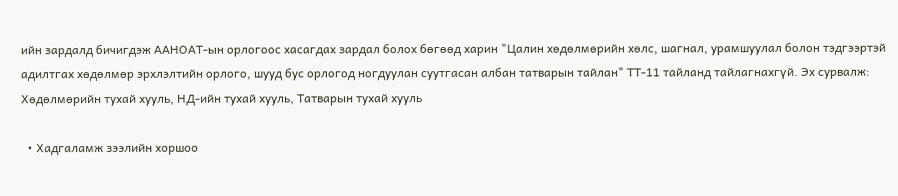ийн зардалд бичигдэж ААНОАТ-ын орлогоос хасагдах зардал болох бөгөөд харин "Цалин хөдөлмөрийн хөлс, шагнал, урамшуулал болон тэдгээртэй адилтгах хөдөлмөр эрхлэлтийн орлого, шууд бус орлогод ногдуулан суутгасан албан татварын тайлан" ТТ-11 тайланд тайлагнахгүй. Эх сурвалж: Хөдөлмөрийн тухай хууль, НД-ийн тухай хууль, Татварын тухай хууль

  • Хадгаламж зээлийн хоршоо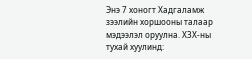Энэ 7 хоногт Хадгаламж зээлийн хоршооны талаар мэдээлэл оруулна. ХЗХ-ны тухай хуулинд: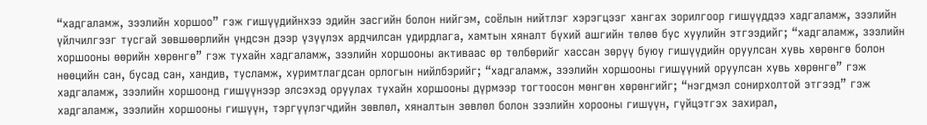“хадгаламж, зээлийн хоршоо” гэж гишүүдийнхээ эдийн засгийн болон нийгэм, соёлын нийтлэг хэрэгцээг хангах зорилгоор гишүүддээ хадгаламж, зээлийн үйлчилгээг тусгай зөвшөөрлийн үндсэн дээр үзүүлэх ардчилсан удирдлага, хамтын хяналт бүхий ашгийн төлөө бус хуулийн этгээдийг; “хадгаламж, зээлийн хоршооны өөрийн хөрөнгө” гэж тухайн хадгаламж, зээлийн хоршооны активаас өр төлбөрийг хассан зөрүү буюу гишүүдийн оруулсан хувь хөрөнгө болон нөөцийн сан, бусад сан, хандив, тусламж, хуримтлагдсан орлогын нийлбэрийг; “хадгаламж, зээлийн хоршооны гишүүний оруулсан хувь хөрөнгө” гэж хадгаламж, зээлийн хоршоонд гишүүнээр элсэхэд оруулах тухайн хоршооны дүрмээр тогтоосон мөнгөн хөрөнгийг; “нэгдмэл сонирхолтой этгээд” гэж хадгаламж, зээлийн хоршооны гишүүн, тэргүүлэгчдийн зөвлөл, хяналтын зөвлөл болон зээлийн хорооны гишүүн, гүйцэтгэх захирал,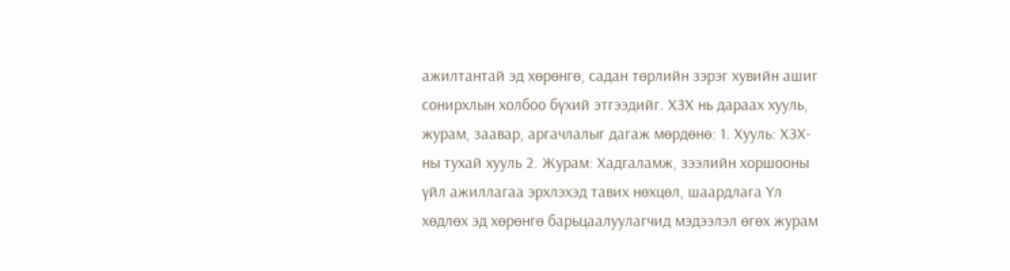ажилтантай эд хөрөнгө, садан төрлийн зэрэг хувийн ашиг сонирхлын холбоо бүхий этгээдийг. ХЗХ нь дараах хууль, журам, заавар, аргачлалыг дагаж мөрдөнө: 1. Хууль: ХЗХ-ны тухай хууль 2. Журам: Хадгаламж, зээлийн хоршооны үйл ажиллагаа эрхлэхэд тавих нөхцөл, шаардлага Үл хөдлөх эд хөрөнгө барьцаалуулагчид мэдээлэл өгөх журам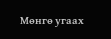Мөнгө угаах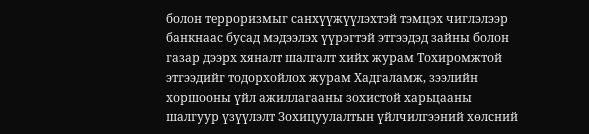болон терроризмыг санхүүжүүлэхтэй тэмцэх чиглэлээр банкнаас бусад мэдээлэх үүрэгтэй этгээдэд зайны болон газар дээрх хяналт шалгалт хийх журам Тохиромжтой этгээдийг тодорхойлох журам Хадгаламж, зээлийн хоршооны үйл ажиллагааны зохистой харьцааны шалгуур үзүүлэлт Зохицуулалтын үйлчилгээний хөлсний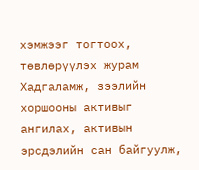хэмжээг тогтоох, төвлөрүүлэх журам Хадгаламж, зээлийн хоршооны активыг ангилах, активын эрсдэлийн сан байгуулж,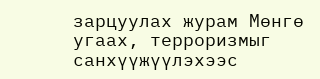зарцуулах журам Мөнгө угаах, терроризмыг санхүүжүүлэхээс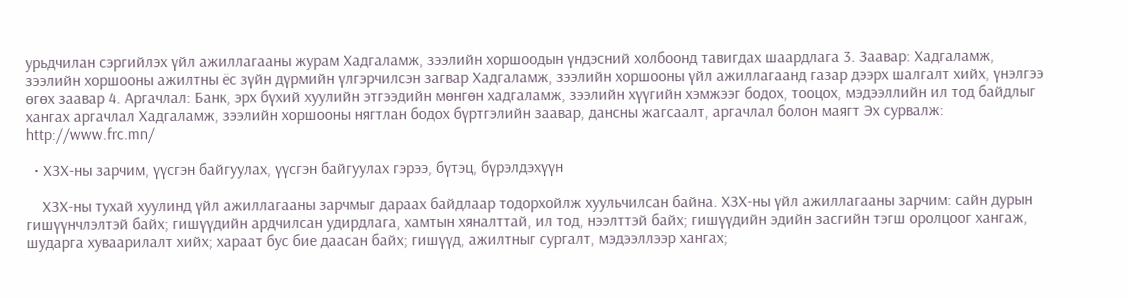урьдчилан сэргийлэх үйл ажиллагааны журам Хадгаламж, зээлийн хоршоодын үндэсний холбоонд тавигдах шаардлага 3. Заавар: Хадгаламж, зээлийн хоршооны ажилтны ёс зүйн дүрмийн үлгэрчилсэн загвар Хадгаламж, зээлийн хоршооны үйл ажиллагаанд газар дээрх шалгалт хийх, үнэлгээ өгөх заавар 4. Аргачлал: Банк, эрх бүхий хуулийн этгээдийн мөнгөн хадгаламж, зээлийн хүүгийн хэмжээг бодох, тооцох, мэдээллийн ил тод байдлыг хангах аргачлал Хадгаламж, зээлийн хоршооны нягтлан бодох бүртгэлийн заавар, дансны жагсаалт, аргачлал болон маягт Эх сурвалж: http://www.frc.mn/

  • ХЗХ-ны зарчим, үүсгэн байгуулах, үүсгэн байгуулах гэрээ, бүтэц, бүрэлдэхүүн

    ХЗХ-ны тухай хуулинд үйл ажиллагааны зарчмыг дараах байдлаар тодорхойлж хуульчилсан байна. ХЗХ-ны үйл ажиллагааны зарчим: сайн дурын гишүүнчлэлтэй байх; гишүүдийн ардчилсан удирдлага, хамтын хяналттай, ил тод, нээлттэй байх; гишүүдийн эдийн засгийн тэгш оролцоог хангаж, шударга хуваарилалт хийх; хараат бус бие даасан байх; гишүүд, ажилтныг сургалт, мэдээллээр хангах;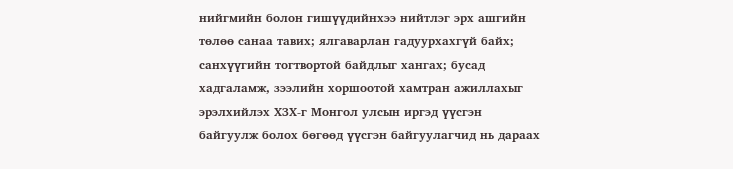нийгмийн болон гишүүдийнхээ нийтлэг эрх ашгийн төлөө санаа тавих; ялгаварлан гадуурхахгүй байх; санхүүгийн тогтвортой байдлыг хангах; бусад хадгаламж, зээлийн хоршоотой хамтран ажиллахыг эрэлхийлэх ХЗХ-г Монгол улсын иргэд үүсгэн байгуулж болох бөгөөд үүсгэн байгуулагчид нь дараах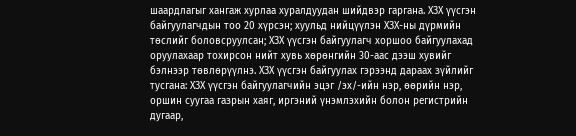шаардлагыг хангаж хурлаа хуралдуудан шийдвэр гаргана. ХЗХ үүсгэн байгуулагчдын тоо 20 хүрсэн; хуульд нийцүүлэн ХЗХ-ны дүрмийн төслийг боловсруулсан; ХЗХ үүсгэн байгуулагч хоршоо байгуулахад оруулахаар тохирсон нийт хувь хөрөнгийн 30-аас дээш хувийг бэлнээр төвлөрүүлнэ. ХЗХ үүсгэн байгуулах гэрээнд дараах зүйлийг тусгана: ХЗХ үүсгэн байгуулагчийн эцэг /эх/-ийн нэр, өөрийн нэр, оршин суугаа газрын хаяг, иргэний үнэмлэхийн болон регистрийн дугаар,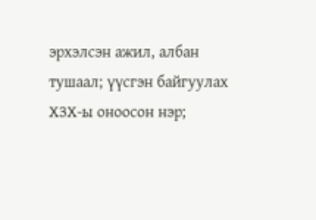эрхэлсэн ажил, албан тушаал; үүсгэн байгуулах ХЗХ-ы оноосон нэр;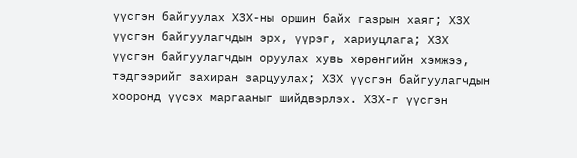үүсгэн байгуулах ХЗХ-ны оршин байх газрын хаяг; ХЗХ үүсгэн байгуулагчдын эрх, үүрэг, хариуцлага; ХЗХ үүсгэн байгуулагчдын оруулах хувь хөрөнгийн хэмжээ, тэдгээрийг захиран зарцуулах; ХЗХ үүсгэн байгуулагчдын хооронд үүсэх маргааныг шийдвэрлэх. ХЗХ-г үүсгэн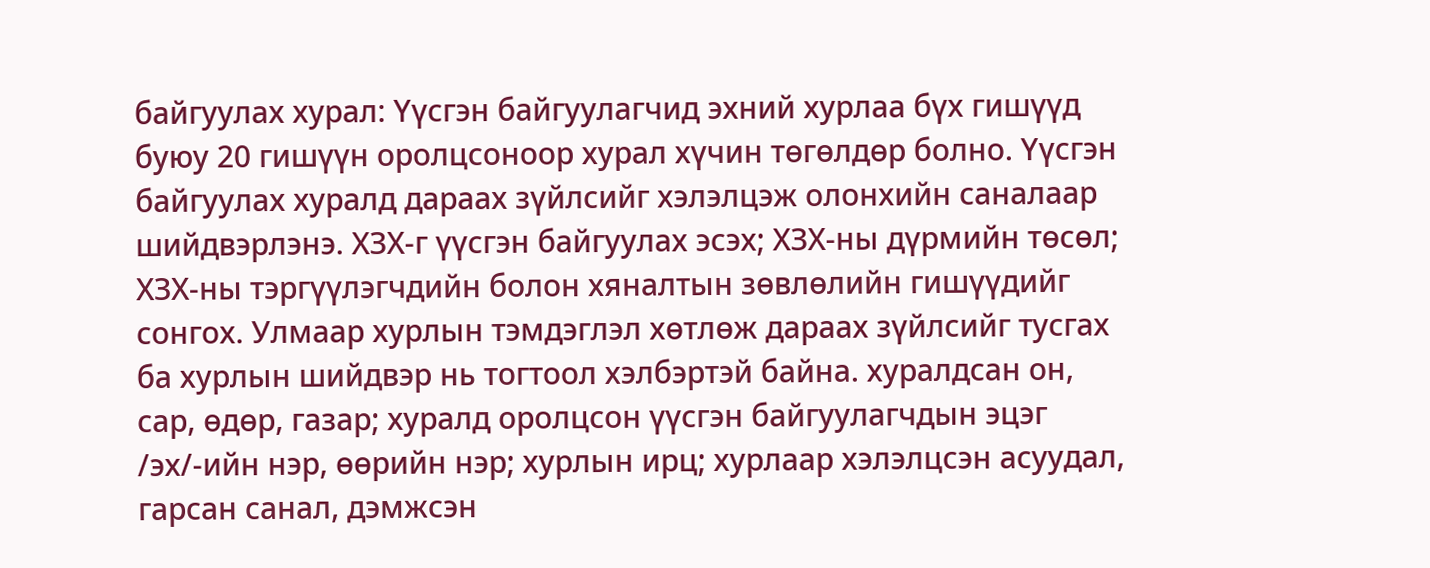байгуулах хурал: Үүсгэн байгуулагчид эхний хурлаа бүх гишүүд буюу 20 гишүүн оролцсоноор хурал хүчин төгөлдөр болно. Үүсгэн байгуулах хуралд дараах зүйлсийг хэлэлцэж олонхийн саналаар шийдвэрлэнэ. ХЗХ-г үүсгэн байгуулах эсэх; ХЗХ-ны дүрмийн төсөл; ХЗХ-ны тэргүүлэгчдийн болон хяналтын зөвлөлийн гишүүдийг сонгох. Улмаар хурлын тэмдэглэл хөтлөж дараах зүйлсийг тусгах ба хурлын шийдвэр нь тогтоол хэлбэртэй байна. хуралдсан он, сар, өдөр, газар; хуралд оролцсон үүсгэн байгуулагчдын эцэг /эх/-ийн нэр, өөрийн нэр; хурлын ирц; хурлаар хэлэлцсэн асуудал, гарсан санал, дэмжсэн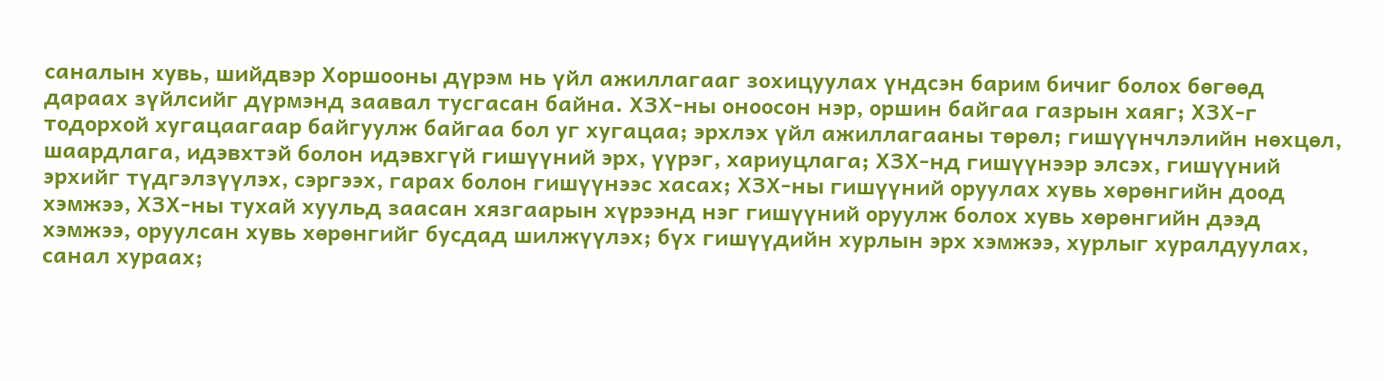саналын хувь, шийдвэр Хоршооны дүрэм нь үйл ажиллагааг зохицуулах үндсэн барим бичиг болох бөгөөд дараах зүйлсийг дүрмэнд заавал тусгасан байна. ХЗХ-ны оноосон нэр, оршин байгаа газрын хаяг; ХЗХ-г тодорхой хугацаагаар байгуулж байгаа бол уг хугацаа; эрхлэх үйл ажиллагааны төрөл; гишүүнчлэлийн нөхцөл, шаардлага, идэвхтэй болон идэвхгүй гишүүний эрх, үүрэг, хариуцлага; ХЗХ-нд гишүүнээр элсэх, гишүүний эрхийг түдгэлзүүлэх, сэргээх, гарах болон гишүүнээс хасах; ХЗХ-ны гишүүний оруулах хувь хөрөнгийн доод хэмжээ, ХЗХ-ны тухай хуульд заасан хязгаарын хүрээнд нэг гишүүний оруулж болох хувь хөрөнгийн дээд хэмжээ, оруулсан хувь хөрөнгийг бусдад шилжүүлэх; бүх гишүүдийн хурлын эрх хэмжээ, хурлыг хуралдуулах, санал хураах;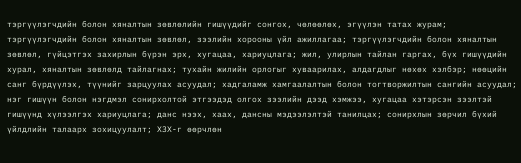тэргүүлэгчдийн болон хяналтын зөвлөлийн гишүүдийг сонгох, чөлөөлөх, эгүүлэн татах журам; тэргүүлэгчдийн болон хяналтын зөвлөл, зээлийн хорооны үйл ажиллагаа; тэргүүлэгчдийн болон хяналтын зөвлөл, гүйцэтгэх захирлын бүрэн эрх, хугацаа, хариуцлага; жил, улирлын тайлан гаргах, бүх гишүүдийн хурал, хяналтын зөвлөлд тайлагнах; тухайн жилийн орлогыг хуваарилах, алдагдлыг нөхөх хэлбэр; нөөцийн санг бүрдүүлэх, түүнийг зарцуулах асуудал; хадгаламж хамгаалалтын болон тогтворжилтын сангийн асуудал; нэг гишүүн болон нэгдмэл сонирхолтой этгээдэд олгох зээлийн дээд хэмжээ, хугацаа хэтэрсэн зээлтэй гишүүнд хүлээлгэх хариуцлага; данс нээх, хаах, дансны мэдээлэлтэй танилцах; сонирхлын зөрчил бүхий үйлдлийн талаарх зохицуулалт; ХЗХ-г өөрчлөн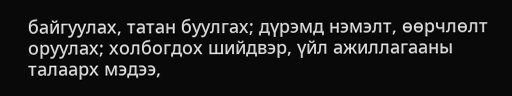байгуулах, татан буулгах; дүрэмд нэмэлт, өөрчлөлт оруулах; холбогдох шийдвэр, үйл ажиллагааны талаарх мэдээ,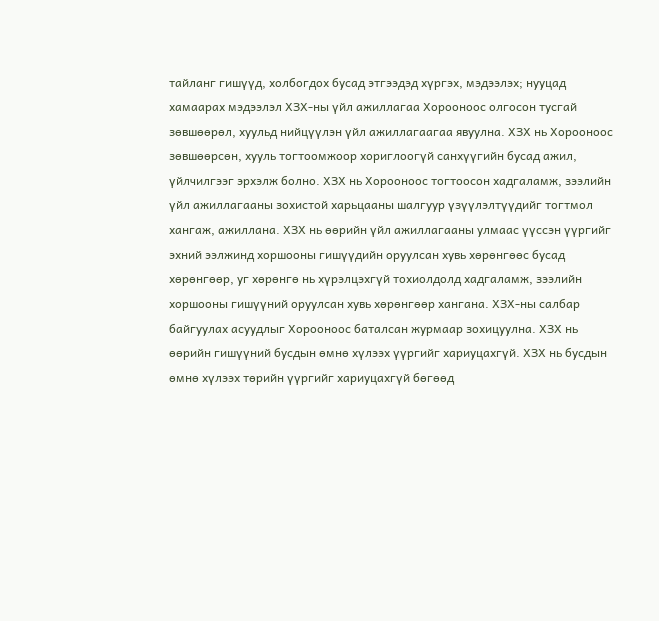тайланг гишүүд, холбогдох бусад этгээдэд хүргэх, мэдээлэх; нууцад хамаарах мэдээлэл ХЗХ-ны үйл ажиллагаа Хорооноос олгосон тусгай зөвшөөрөл, хуульд нийцүүлэн үйл ажиллагаагаа явуулна. ХЗХ нь Хорооноос зөвшөөрсөн, хууль тогтоомжоор хориглоогүй санхүүгийн бусад ажил, үйлчилгээг эрхэлж болно. ХЗХ нь Хорооноос тогтоосон хадгаламж, зээлийн үйл ажиллагааны зохистой харьцааны шалгуур үзүүлэлтүүдийг тогтмол хангаж, ажиллана. ХЗХ нь өөрийн үйл ажиллагааны улмаас үүссэн үүргийг эхний ээлжинд хоршооны гишүүдийн оруулсан хувь хөрөнгөөс бусад хөрөнгөөр, уг хөрөнгө нь хүрэлцэхгүй тохиолдолд хадгаламж, зээлийн хоршооны гишүүний оруулсан хувь хөрөнгөөр хангана. ХЗХ-ны салбар байгуулах асуудлыг Хорооноос баталсан журмаар зохицуулна. ХЗХ нь өөрийн гишүүний бусдын өмнө хүлээх үүргийг хариуцахгүй. ХЗХ нь бусдын өмнө хүлээх төрийн үүргийг хариуцахгүй бөгөөд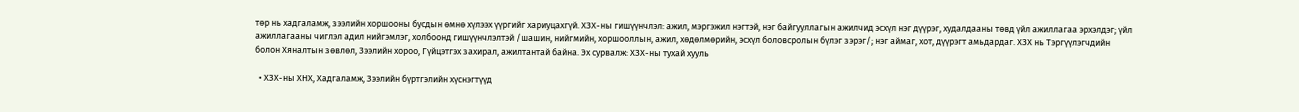төр нь хадгаламж, зээлийн хоршооны бусдын өмнө хүлээх үүргийг хариуцахгүй. ХЗХ-ны гишүүнчлэл: ажил, мэргэжил нэгтэй, нэг байгууллагын ажилчид эсхүл нэг дүүрэг, худалдааны төвд үйл ажиллагаа эрхэлдэг; үйл ажиллагааны чиглэл адил нийгэмлэг, холбоонд гишүүнчлэлтэй /шашин, нийгмийн, хоршооллын, ажил, хөдөлмөрийн, эсхүл боловсролын бүлэг зэрэг/; нэг аймаг, хот, дүүрэгт амьдардаг. ХЗХ нь Тэргүүлэгчдийн болон Хяналтын зөвлөл, Зээлийн хороо, Гүйцэтгэх захирал, ажилтантай байна. Эх сурвалж: ХЗХ-ны тухай хууль

  • ХЗХ-ны ХНХ, Хадгаламж, Зээлийн бүртгэлийн хүснэгтүүд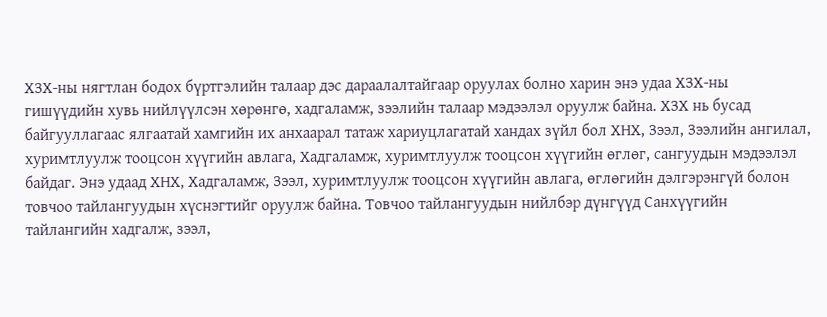ХЗХ-ны нягтлан бодох бүртгэлийн талаар дэс дараалалтайгаар оруулах болно харин энэ удаа ХЗХ-ны гишүүдийн хувь нийлүүлсэн хөрөнгө, хадгаламж, зээлийн талаар мэдээлэл оруулж байна. ХЗХ нь бусад байгууллагаас ялгаатай хамгийн их анхаарал татаж хариуцлагатай хандах зүйл бол ХНХ, Зээл, Зээлийн ангилал, хуримтлуулж тооцсон хүүгийн авлага, Хадгаламж, хуримтлуулж тооцсон хүүгийн өглөг, сангуудын мэдээлэл байдаг. Энэ удаад ХНХ, Хадгаламж, Зээл, хуримтлуулж тооцсон хүүгийн авлага, өглөгийн дэлгэрэнгүй болон товчоо тайлангуудын хүснэгтийг оруулж байна. Товчоо тайлангуудын нийлбэр дүнгүүд Санхүүгийн тайлангийн хадгалж, зээл,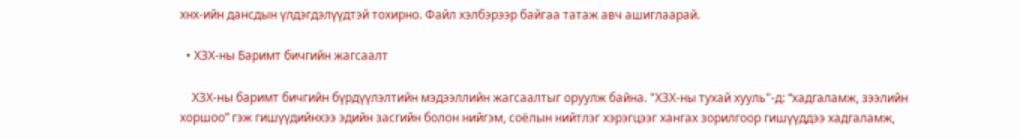хнх-ийн дансдын үлдэгдэлүүдтэй тохирно. Файл хэлбэрээр байгаа татаж авч ашиглаарай.

  • ХЗХ-ны Баримт бичгийн жагсаалт

    ХЗХ-ны баримт бичгийн бүрдүүлэлтийн мэдээллийн жагсаалтыг оруулж байна. "ХЗХ-ны тухай хууль"-д: “хадгаламж, зээлийн хоршоо” гэж гишүүдийнхээ эдийн засгийн болон нийгэм, соёлын нийтлэг хэрэгцээг хангах зорилгоор гишүүддээ хадгаламж,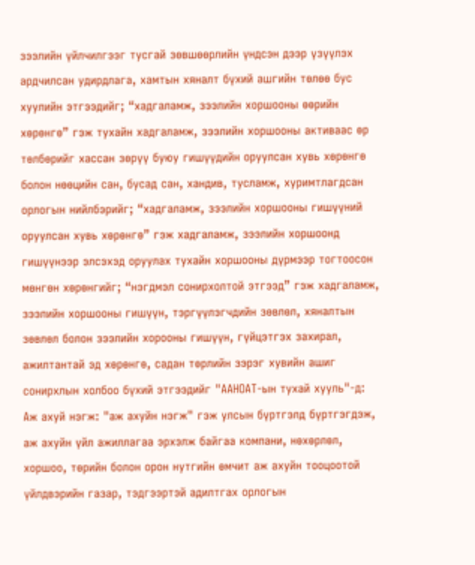зээлийн үйлчилгээг тусгай зөвшөөрлийн үндсэн дээр үзүүлэх ардчилсан удирдлага, хамтын хяналт бүхий ашгийн төлөө бус хуулийн этгээдийг; “хадгаламж, зээлийн хоршооны өөрийн хөрөнгө” гэж тухайн хадгаламж, зээлийн хоршооны активаас өр төлбөрийг хассан зөрүү буюу гишүүдийн оруулсан хувь хөрөнгө болон нөөцийн сан, бусад сан, хандив, тусламж, хуримтлагдсан орлогын нийлбэрийг; “хадгаламж, зээлийн хоршооны гишүүний оруулсан хувь хөрөнгө” гэж хадгаламж, зээлийн хоршоонд гишүүнээр элсэхэд оруулах тухайн хоршооны дүрмээр тогтоосон мөнгөн хөрөнгийг; “нэгдмэл сонирхолтой этгээд” гэж хадгаламж, зээлийн хоршооны гишүүн, тэргүүлэгчдийн зөвлөл, хяналтын зөвлөл болон зээлийн хорооны гишүүн, гүйцэтгэх захирал, ажилтантай эд хөрөнгө, садан төрлийн зэрэг хувийн ашиг сонирхлын холбоо бүхий этгээдийг "ААНОАТ-ын тухай хууль"-д: Аж ахуй нэгж: "аж ахуйн нэгж" гэж улсын бүртгэлд бүртгэгдэж, аж ахуйн үйл ажиллагаа эрхэлж байгаа компани, нөхөрлөл, хоршоо, төрийн болон орон нутгийн өмчит аж ахуйн тооцоотой үйлдвэрийн газар, тэдгээртэй адилтгах орлогын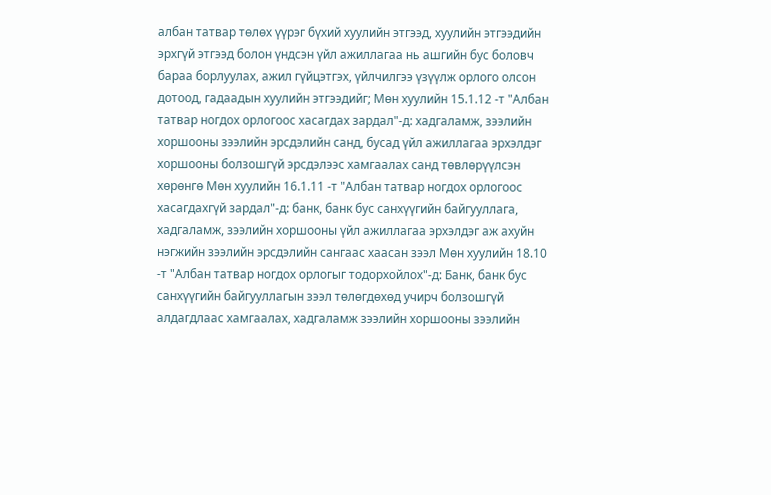албан татвар төлөх үүрэг бүхий хуулийн этгээд, хуулийн этгээдийн эрхгүй этгээд болон үндсэн үйл ажиллагаа нь ашгийн бус боловч бараа борлуулах, ажил гүйцэтгэх, үйлчилгээ үзүүлж орлого олсон дотоод, гадаадын хуулийн этгээдийг; Мөн хуулийн 15.1.12 -т "Албан татвар ногдох орлогоос хасагдах зардал"-д: хадгаламж, зээлийн хоршооны зээлийн эрсдэлийн санд, бусад үйл ажиллагаа эрхэлдэг хоршооны болзошгүй эрсдэлээс хамгаалах санд төвлөрүүлсэн хөрөнгө Мөн хуулийн 16.1.11 -т "Албан татвар ногдох орлогоос хасагдахгүй зардал"-д: банк, банк бус санхүүгийн байгууллага, хадгаламж, зээлийн хоршооны үйл ажиллагаа эрхэлдэг аж ахуйн нэгжийн зээлийн эрсдэлийн сангаас хаасан зээл Мөн хуулийн 18.10 -т "Албан татвар ногдох орлогыг тодорхойлох"-д: Банк, банк бус санхүүгийн байгууллагын зээл төлөгдөхөд учирч болзошгүй алдагдлаас хамгаалах, хадгаламж зээлийн хоршооны зээлийн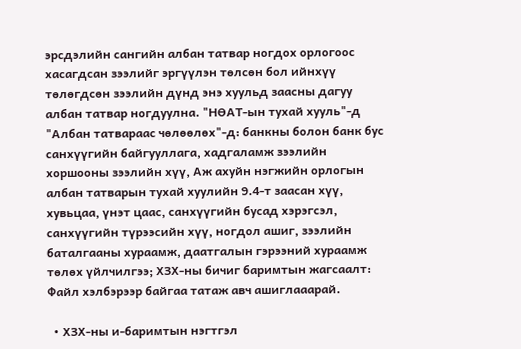эрсдэлийн сангийн албан татвар ногдох орлогоос хасагдсан зээлийг эргүүлэн төлсөн бол ийнхүү төлөгдсөн зээлийн дүнд энэ хуульд заасны дагуу албан татвар ногдуулна. "НӨАТ-ын тухай хууль"-д "Албан татвараас чөлөөлөх"-д: банкны болон банк бус санхүүгийн байгууллага, хадгаламж зээлийн хоршооны зээлийн хүү, Аж ахуйн нэгжийн орлогын албан татварын тухай хуулийн 9.4-т заасан хүү, хувьцаа, үнэт цаас, санхүүгийн бусад хэрэгсэл, санхүүгийн түрээсийн хүү, ногдол ашиг, зээлийн баталгааны хураамж, даатгалын гэрээний хураамж төлөх үйлчилгээ; ХЗХ-ны бичиг баримтын жагсаалт: Файл хэлбэрээр байгаа татаж авч ашиглааарай.

  • ХЗХ-ны и-баримтын нэгтгэл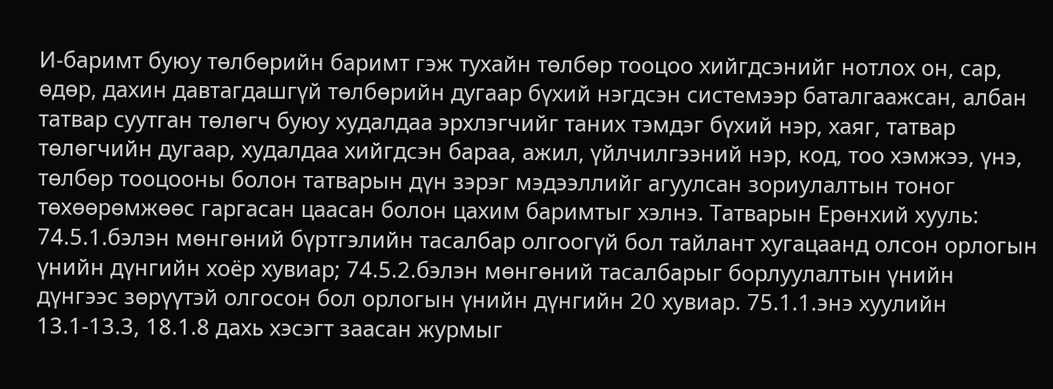И-баримт буюу төлбөрийн баримт гэж тухайн төлбөр тооцоо хийгдсэнийг нотлох он, сар, өдөр, дахин давтагдашгүй төлбөрийн дугаар бүхий нэгдсэн системээр баталгаажсан, албан татвар суутган төлөгч буюу худалдаа эрхлэгчийг таних тэмдэг бүхий нэр, хаяг, татвар төлөгчийн дугаар, худалдаа хийгдсэн бараа, ажил, үйлчилгээний нэр, код, тоо хэмжээ, үнэ, төлбөр тооцооны болон татварын дүн зэрэг мэдээллийг агуулсан зориулалтын тоног төхөөрөмжөөс гаргасан цаасан болон цахим баримтыг хэлнэ. Татварын Ерөнхий хууль: 74.5.1.бэлэн мөнгөний бүртгэлийн тасалбар олгоогүй бол тайлант хугацаанд олсон орлогын үнийн дүнгийн хоёр хувиар; 74.5.2.бэлэн мөнгөний тасалбарыг борлуулалтын үнийн дүнгээс зөрүүтэй олгосон бол орлогын үнийн дүнгийн 20 хувиар. 75.1.1.энэ хуулийн 13.1-13.3, 18.1.8 дахь хэсэгт заасан журмыг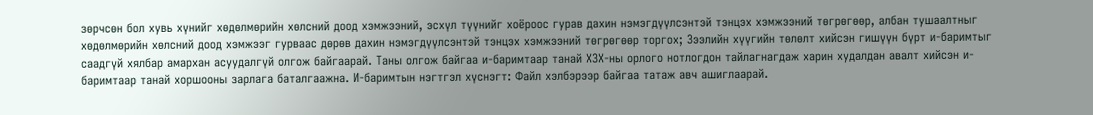зөрчсөн бол хувь хүнийг хөдөлмөрийн хөлсний доод хэмжээний, эсхүл түүнийг хоёроос гурав дахин нэмэгдүүлсэнтэй тэнцэх хэмжээний төгрөгөөр, албан тушаалтныг хөдөлмөрийн хөлсний доод хэмжээг гурваас дөрөв дахин нэмэгдүүлсэнтэй тэнцэх хэмжээний төгрөгөөр торгох; Зээлийн хүүгийн төлөлт хийсэн гишүүн бүрт и-баримтыг саадгүй хялбар амархан асуудалгүй олгож байгаарай. Таны олгож байгаа и-баримтаар танай ХЗХ-ны орлого нотлогдон тайлагнагдаж харин худалдан авалт хийсэн и-баримтаар танай хоршооны зарлага баталгаажна. И-баримтын нэгтгэл хүснэгт: Файл хэлбэрээр байгаа татаж авч ашиглаарай.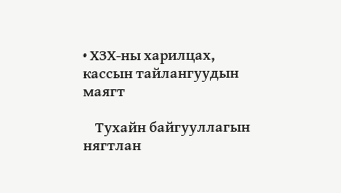• ХЗХ-ны харилцах, кассын тайлангуудын маягт

    Тухайн байгууллагын нягтлан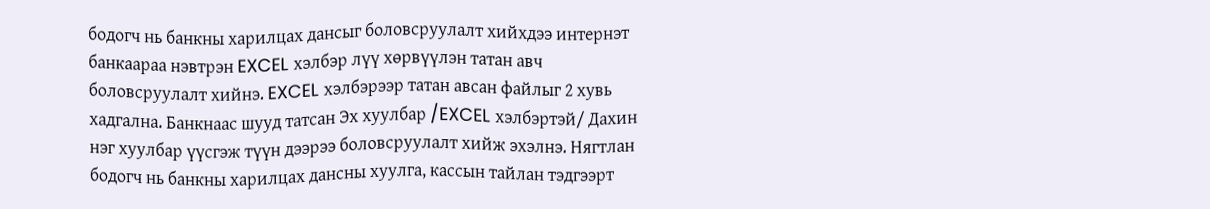бодогч нь банкны харилцах дансыг боловсруулалт хийхдээ интернэт банкаараа нэвтрэн EXCEL хэлбэр лүү хөрвүүлэн татан авч боловсруулалт хийнэ. EXCEL хэлбэрээр татан авсан файлыг 2 хувь хадгална. Банкнаас шууд татсан Эх хуулбар /EXCEL хэлбэртэй/ Дахин нэг хуулбар үүсгэж түүн дээрээ боловсруулалт хийж эхэлнэ. Нягтлан бодогч нь банкны харилцах дансны хуулга, кассын тайлан тэдгээрт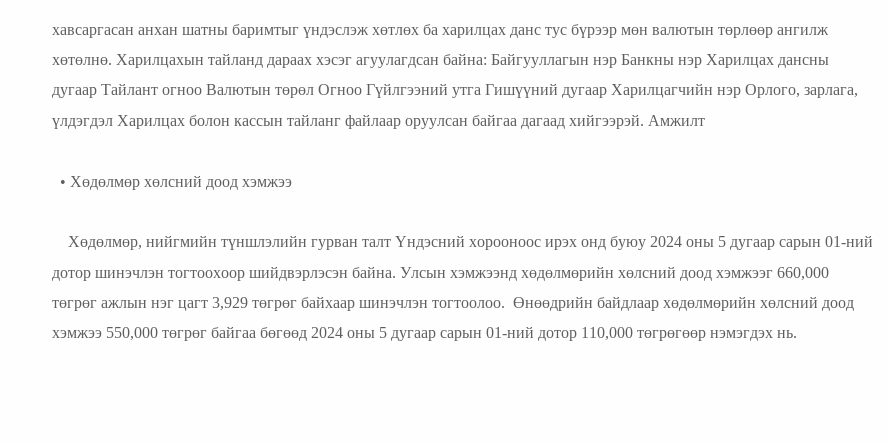хавсаргасан анхан шатны баримтыг үндэслэж хөтлөх ба харилцах данс тус бүрээр мөн валютын төрлөөр ангилж хөтөлнө. Харилцахын тайланд дараах хэсэг агуулагдсан байна: Байгууллагын нэр Банкны нэр Харилцах дансны дугаар Тайлант огноо Валютын төрөл Огноо Гүйлгээний утга Гишүүний дугаар Харилцагчийн нэр Орлого, зарлага, үлдэгдэл Харилцах болон кассын тайланг файлаар оруулсан байгаа дагаад хийгээрэй. Амжилт

  • Хөдөлмөр хөлсний доод хэмжээ

    Хөдөлмөр, нийгмийн түншлэлийн гурван талт Үндэсний хорооноос ирэх онд буюу 2024 оны 5 дугаар сарын 01-ний дотор шинэчлэн тогтоохоор шийдвэрлэсэн байна. Улсын хэмжээнд хөдөлмөрийн хөлсний доод хэмжээг 660,000 төгрөг ажлын нэг цагт 3,929 төгрөг байхаар шинэчлэн тогтоолоо.  Өнөөдрийн байдлаар хөдөлмөрийн хөлсний доод хэмжээ 550,000 төгрөг байгаа бөгөөд 2024 оны 5 дугаар сарын 01-ний дотор 110,000 төгрөгөөр нэмэгдэх нь.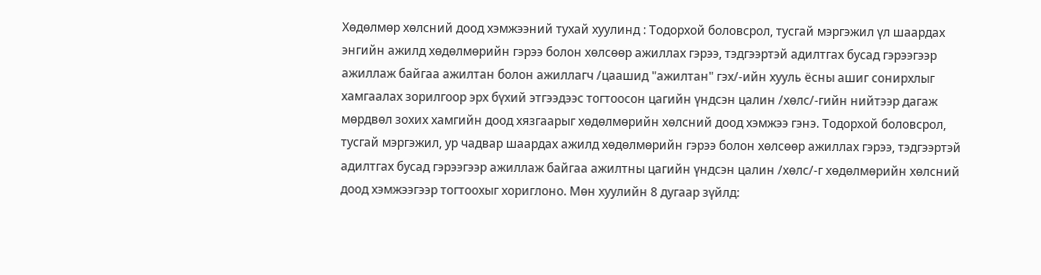Хөдөлмөр хөлсний доод хэмжээний тухай хуулинд : Тодорхой боловсрол, тусгай мэргэжил үл шаардах энгийн ажилд хөдөлмөрийн гэрээ болон хөлсөөр ажиллах гэрээ, тэдгээртэй адилтгах бусад гэрээгээр ажиллаж байгаа ажилтан болон ажиллагч /цаашид "ажилтан" гэх/-ийн хууль ёсны ашиг сонирхлыг хамгаалах зорилгоор эрх бүхий этгээдээс тогтоосон цагийн үндсэн цалин /хөлс/-гийн нийтээр дагаж мөрдвөл зохих хамгийн доод хязгаарыг хөдөлмөрийн хөлсний доод хэмжээ гэнэ. Тодорхой боловсрол, тусгай мэргэжил, ур чадвар шаардах ажилд хөдөлмөрийн гэрээ болон хөлсөөр ажиллах гэрээ, тэдгээртэй адилтгах бусад гэрээгээр ажиллаж байгаа ажилтны цагийн үндсэн цалин /хөлс/-г хөдөлмөрийн хөлсний доод хэмжээгээр тогтоохыг хориглоно. Мөн хуулийн 8 дугаар зүйлд: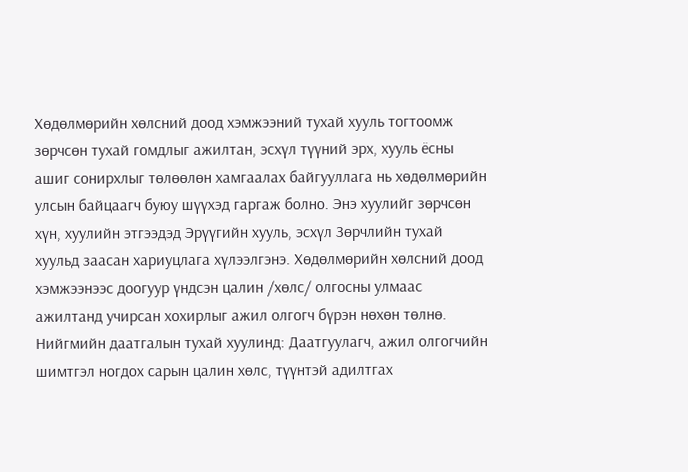Хөдөлмөрийн хөлсний доод хэмжээний тухай хууль тогтоомж зөрчсөн тухай гомдлыг ажилтан, эсхүл түүний эрх, хууль ёсны ашиг сонирхлыг төлөөлөн хамгаалах байгууллага нь хөдөлмөрийн улсын байцаагч буюу шүүхэд гаргаж болно. Энэ хуулийг зөрчсөн хүн, хуулийн этгээдэд Эрүүгийн хууль, эсхүл Зөрчлийн тухай хуульд заасан хариуцлага хүлээлгэнэ. Хөдөлмөрийн хөлсний доод хэмжээнээс доогуур үндсэн цалин /хөлс/ олгосны улмаас ажилтанд учирсан хохирлыг ажил олгогч бүрэн нөхөн төлнө. Нийгмийн даатгалын тухай хуулинд: Даатгуулагч, ажил олгогчийн шимтгэл ногдох сарын цалин хөлс, түүнтэй адилтгах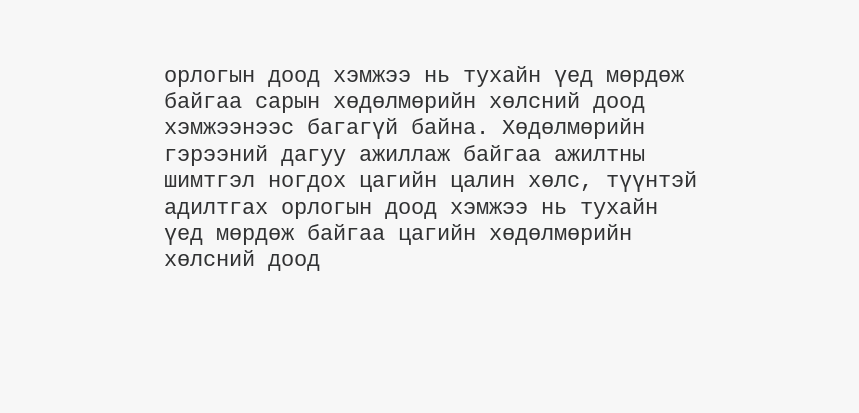орлогын доод хэмжээ нь тухайн үед мөрдөж байгаа сарын хөдөлмөрийн хөлсний доод хэмжээнээс багагүй байна. Хөдөлмөрийн гэрээний дагуу ажиллаж байгаа ажилтны шимтгэл ногдох цагийн цалин хөлс, түүнтэй адилтгах орлогын доод хэмжээ нь тухайн үед мөрдөж байгаа цагийн хөдөлмөрийн хөлсний доод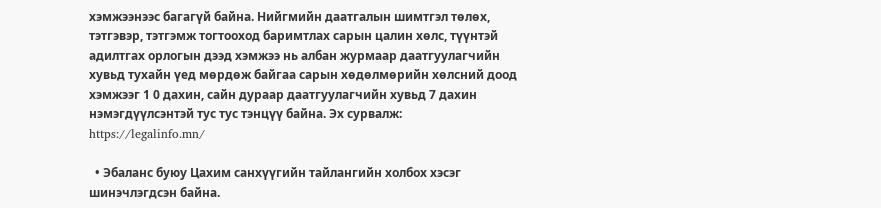хэмжээнээс багагүй байна. Нийгмийн даатгалын шимтгэл төлөх, тэтгэвэр, тэтгэмж тогтооход баримтлах сарын цалин хөлс, түүнтэй адилтгах орлогын дээд хэмжээ нь албан журмаар даатгуулагчийн хувьд тухайн үед мөрдөж байгаа сарын хөдөлмөрийн хөлсний доод хэмжээг 1 0 дахин, сайн дураар даатгуулагчийн хувьд 7 дахин нэмэгдүүлсэнтэй тус тус тэнцүү байна. Эх сурвалж: https://legalinfo.mn/

  • Эбаланс буюу Цахим санхүүгийн тайлангийн холбох хэсэг шинэчлэгдсэн байна.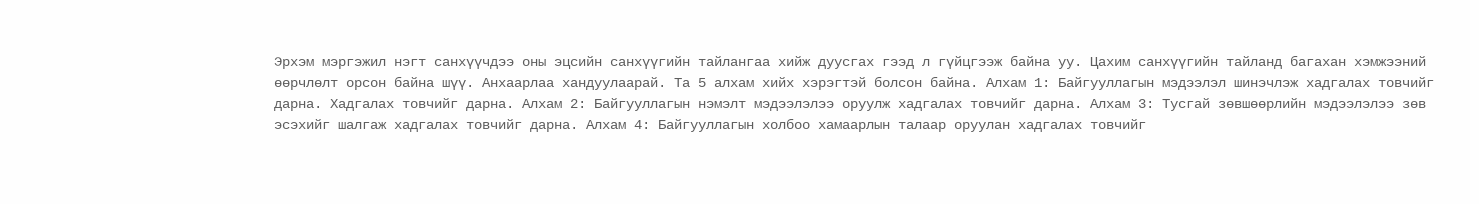Эрхэм мэргэжил нэгт санхүүчдээ оны эцсийн санхүүгийн тайлангаа хийж дуусгах гээд л гүйцгээж байна уу. Цахим санхүүгийн тайланд багахан хэмжээний өөрчлөлт орсон байна шүү. Анхаарлаа хандуулаарай. Та 5 алхам хийх хэрэгтэй болсон байна. Алхам 1: Байгууллагын мэдээлэл шинэчлэж хадгалах товчийг дарна. Хадгалах товчийг дарна. Алхам 2: Байгууллагын нэмэлт мэдээлэлээ оруулж хадгалах товчийг дарна. Алхам 3: Тусгай зөвшөөрлийн мэдээлэлээ зөв эсэхийг шалгаж хадгалах товчийг дарна. Алхам 4: Байгууллагын холбоо хамаарлын талаар оруулан хадгалах товчийг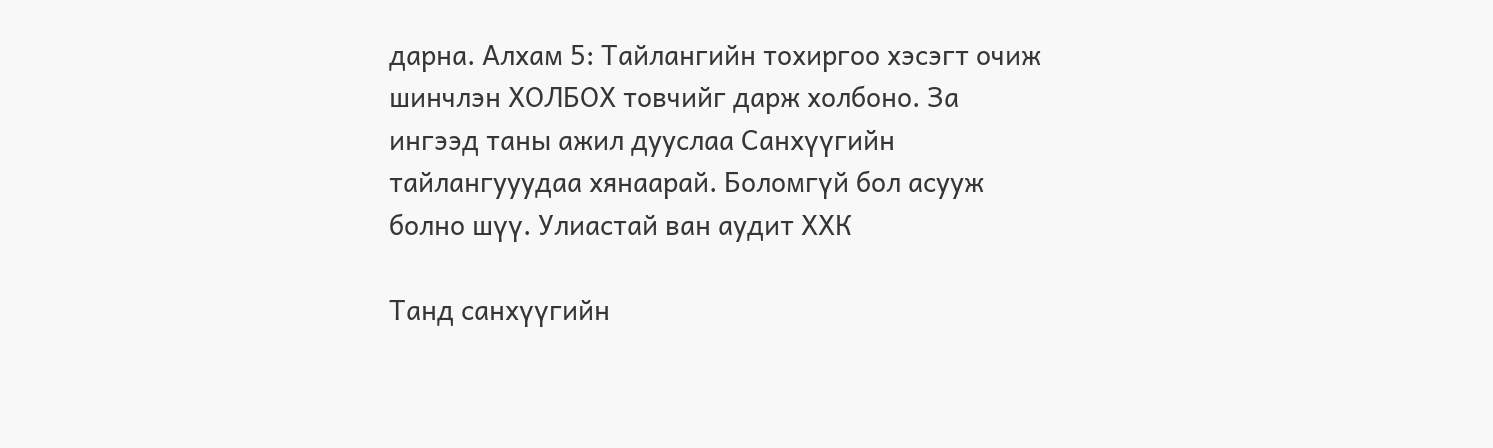дарна. Алхам 5: Тайлангийн тохиргоо хэсэгт очиж шинчлэн ХОЛБОХ товчийг дарж холбоно. За ингээд таны ажил дууслаа Санхүүгийн тайлангууудаа хянаарай. Боломгүй бол асууж болно шүү. Улиастай ван аудит ХХК

Танд санхүүгийн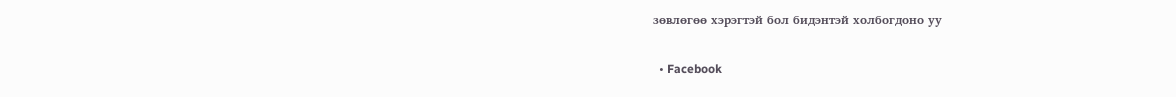зөвлөгөө хэрэгтэй бол бидэнтэй холбогдоно уу

  • Facebook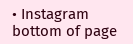• Instagram
bottom of page